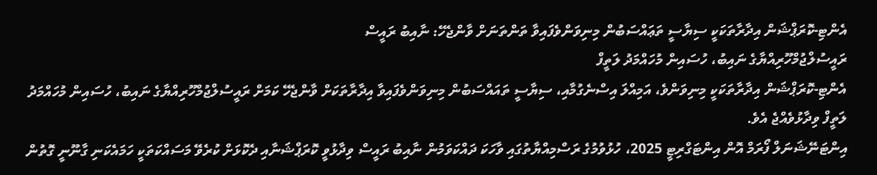އެންޓި-ކޮރަޕްޝަން އިދާރާތަކަކީ ސިޔާސީ ތަޢައްސަބުން މިނިވަންވެފައިވާ ތަންތަނަށް ވާންޖެހޭ: ނާއިބު ރައީސް
ރައީސުލްޖުމްހޫރިއްޔާގެ ނައިބު، ހުސައިން މުހައްމަދު ލަތީފް
އެންޓި-ކޮރަޕްޝަން އިދާރާތަކަކީ މިނިވަންވެ، އަމިއްލަ އިސްނެގުމާއި، ސިޔާސީ ތައައްސަބުން މިނިވަންވެފައިވާ އިދާރާތަކަށް ވާންޖެހޭ ކަމަށް ރައީސުލްޖުމްހޫރިއްޔާގެ ނައިބު، ހުސައިން މުހައްމަދު ލަތީފް ވިދާޅުވެއްޖެ އެވެ.
އިންޓަނޭޝަނަލް ފޯރަމް އޮން އިންޓަގްރިޓީ 2025، ހުޅުވުމުގެ ރަސްމިއްޔާތުގައި ވާހަކަ ދައްކަވަމުން ނާއިބު ރައީސް ވިދާޅުވީ ކޮރަޕްޝަނާއި ދެކޮޅަށް ކުރެވޭ މަސައްކަތަކީ ހަމައެކަނި ގާނޫނީ ގޮތުން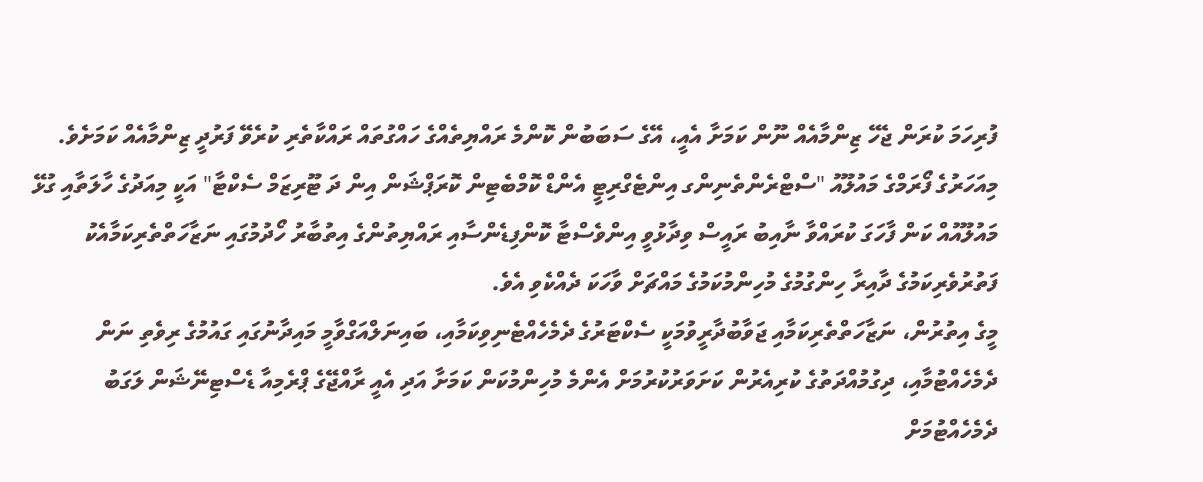ފުރިހަމަ ކުރަން ޖެހޭ ޒިންމާއެއް ނޫން ކަމަށާ އެއީ، އޭގެ ސަބަބުން ކޮންމެ ރައްޔިތެއްގެ ހައްގުތައް ރައްކާތެރި ކުރެވޭ ފަރުދީ ޒިންމާއެއް ކަމަށެވެ.
މިއަހަރުގެ ފޯރަމްގެ މައުލޫއު "ސްޓްރެންތެނިންގ އިންޓެގްރިޓީ އެންޑް ކޮމްބެޓިން ކޮރަޕްޝަން އިން ދަ ޓޫރިޒަމް ސެކްޓާ" އަކީ މިއަދުގެ ހާލަތާއި ގުޅޭ މައުލޫއުއް ކަން ފާހަގަ ކުރައްވާ ނާއިބު ރައީސް ވިދާޅުވީ އިންވެސްޓާ ކޮންފިޑެންސާއި ރައްޔިތުންގެ އިތުބާރު ހޯދުމުގައި ނަޒާހަތްތެރިކަމާއެކު ފަތުރުވެރިކަމުގެ ދާއިރާ ހިންގުމުގެ މުހިންމުކަމުގެ މައްޗަށް ވާހަކަ ދެއްކެވި އެވެ.
މީގެ އިތުރުން، ނަޒާހަތްތެރިކަމާއި ޖަވާބުދާރީވުމަކީ ސެކްޓަރުގެ ދެމެހެއްޓެނިވިކަމާއި، ބައިނަލްއަގްވާމީ މައިދާނުގައި ގައުމުގެ ރިވެތި ނަން ދެމެހެއްޓުމާއި، ދިގުމުއްދަތުގެ ކުރިއެރުން ކަށަވަރުކުރުމަށް އެންމެ މުހިންމުކަން ކަމަށާ އަދި އެއީ ރާއްޖޭގެ ޕްރެމިއާ ޑެސްޓިނޭޝަން ލަގަބު ދެމެހެއްޓުމަށް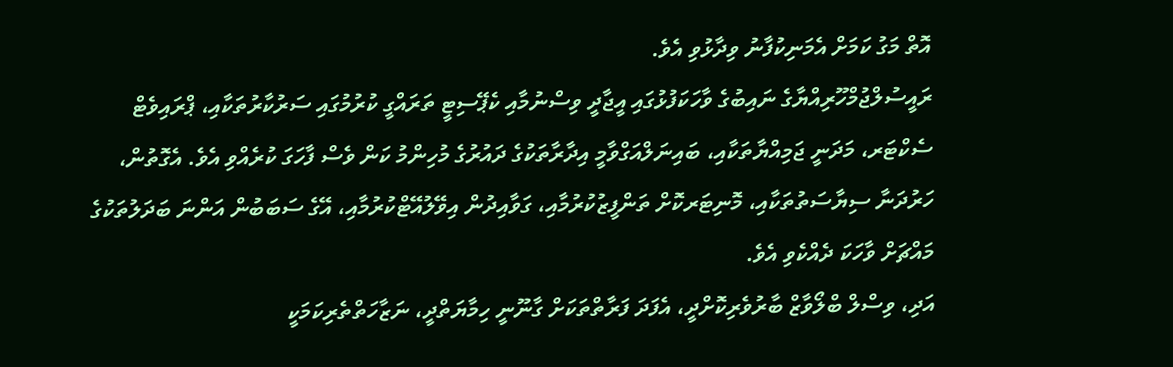އޮތް މަގު ކަމަށް އެމަނިކުފާނު ވިދާޅުވި އެވެ.
ރައީސުލްޖުމްހޫރިއްޔާގެ ނައިބުގެ ވާހަކަފުޅުގައި އީޖާދީ ވިސްނުމާއި ކެޕޭސިޓީ ތަރައްގީ ކުރުމުގައި ސަރުކާރުތަކާއި، ޕްރައިވެޓް ސެކްޓަރ، މަދަނީ ޖަމިއްޔާތަކާއި، ބައިނަލްއަގްވާމީ އިދާރާތަކުގެ ދައުރުގެ މުހިންމު ކަން ވެސް ފާހަގަ ކުރެއްވި އެވެ. އެގޮތުން، ހަރުދަނާ ސިޔާސަތުތަކާއި، މޮނިޓަރކޮށް ތަންފީޒުކުރުމާއި، ގަވާއިދުން އިވޭލުއޭޓްކުރުމާއި، އޭގެ ސަބަބުން އަންނަ ބަދަލުތަކުގެ މައްޗަށް ވާހަކަ ދެއްކެވި އެވެ.
އަދި، ވިސްލް ބްލޯވާޒް ބާރުވެރިކޮށްދީ، އެފަދަ ފަރާތްތަކަށް ގާނޫނީ ހިމާޔަތްދީ، ނަޒާހަތްތެރިކަމަކީ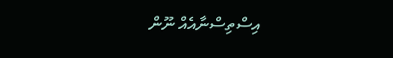އިސްތިސްނާއެއް ނޫން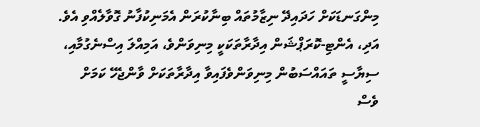މިންގަނޑަކަށް ހަދައިދޭ ނިޒާމުތައް ބިނާކުރަން އެމަނިކުފާނު ގޮވާލެއްވި އެވެ. އަދި، އެންޓި-ކޮރަޕްޝަން އިދާރާތަކަކީ މިނިވަންވެ، އަމިއްލަ އިސްނެގުމާއި، ސިޔާސީ ތައައްސަބުން މިނިވަންވެފައިވާ އިދާރާތަކަށް ވާންޖެހޭ ކަމަށް ވެސް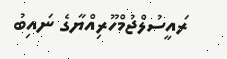ރައީސުލްޖުމްހޫރިއްޔާގެ ނައިބު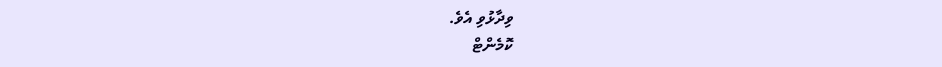ވިދާޅުވި އެވެ.
ކޮމެންޓް